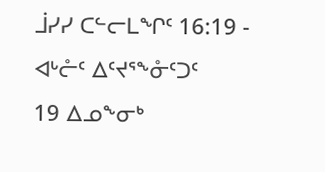ᒨᓯᓯ ᑕᓪᓕᒪᖏᑦ 16:19 - ᐊᒡᓔᑦ ᐃᑦᔪᕐᖕᓁᑦᑐᑦ
19 ᐃᓄᖕᓂᒃ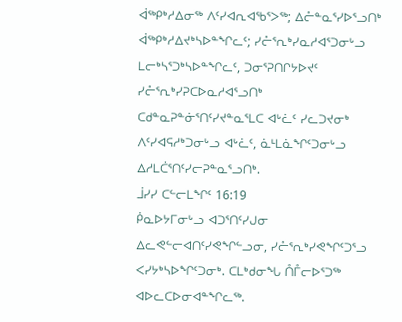ᐋᖅᑭᒃᓱᐃᓂᖅ ᐱᑦᓯᐊᕆᐊᖃᕐᐳᖅ; ᐃᓔᓐᓇᕐᓯᐅᕐᓗᑎᒃ ᐋᖅᑭᒃᓱᐃᔪᒃᓴᐅᓐᖏᓚᑦ; ᓯᓔᕐᕆᒃᓯᓇᓱᐊᕐᑐᓂᒡᓗ ᒪᓕᒃᓴᕐᑐᒃᓴᐅᓐᖏᓚᑦ, ᑐᓂᕐᕈᑎᒋᔭᐅᔪᑦ ᓯᓔᕐᕆᒃᓯᕈᑕᐅᓇᓱᐊᕐᓗᑎᒃ ᑕᑯᓐᓇᕈᓐᓃᕐᑎᑦᓯᔪᓐᓇᕐᒪᑕ ᐊᒡᓛᑦ ᓯᓚᑐᔪᓂᒃ ᐱᑦᓯᐊᕋᓱᒃᑐᓂᒡᓗ ᐊᒡᓛᑦ, ᓈᒻᒪᓈᖏᑦᑐᓂᒡᓗ ᐃᓱᒪᑖᕐᑎᑦᓯᓕᕈᓐᓇᕐᓗᑎᒃ.
ᒨᓯᓯ ᑕᓪᓕᒪᖏᑦ 16:19
ᑮᓇᐅᔭᒥᓂᒡᓗ ᐊᑐᕐᑎᑦᓯᒍᓂ ᐃᓚᕙᓪᓕᐊᑎᑦᓯᕙᖏᓪᓗᓂ, ᓯᓔᕐᕆᒃᓯᕙᖏᑦᑐᕐᓗ ᐸᓯᔭᒃᓴᐅᖏᑦᑐᓂᒃ. ᑕᒪᒃᑯᓂᖓ ᑍᒤᓕᐅᕐᑐᖅ ᐊᐅᓚᑕᐅᓂᐊᓐᖏᓚᖅ.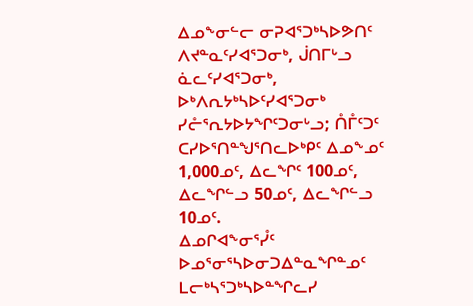ᐃᓄᖕᓂᓪᓕ ᓂᕈᐊᕐᑐᒃᓴᐅᕗᑎᑦ ᐱᔪᓐᓇᑦᓯᐊᕐᑐᓂᒃ, ᒎᑎᒥᒡᓗ ᓈᓚᑦᓯᐊᕐᑐᓂᒃ, ᐅᒃᐱᕆᔭᒃᓴᐅᑦᓯᐊᕐᑐᓂᒃ ᓯᓔᕐᕆᔭᐅᔭᖏᑦᑐᓂᒡᓗ; ᑍᒤᑦᑐᑦ ᑕᓯᐅᕐᑎᓐᖑᕐᑎᓚᐅᒃᑭᑦ ᐃᓄᖕᓄᑦ 1,000ᓄᑦ, ᐃᓚᖏᑦ 100ᓄᑦ, ᐃᓚᖏᓪᓗ 50ᓄᑦ, ᐃᓚᖏᓪᓗ 10ᓄᑦ.
ᐃᓄᒋᐊᖕᓂᕐᓮᑦ ᐅᓄᕐᓂᕐᓴᐅᓂᑐᐃᓐᓇᖏᓐᓄᑦ ᒪᓕᒃᓴᕐᑐᒃᓴᐅᓐᖏᓚᓯ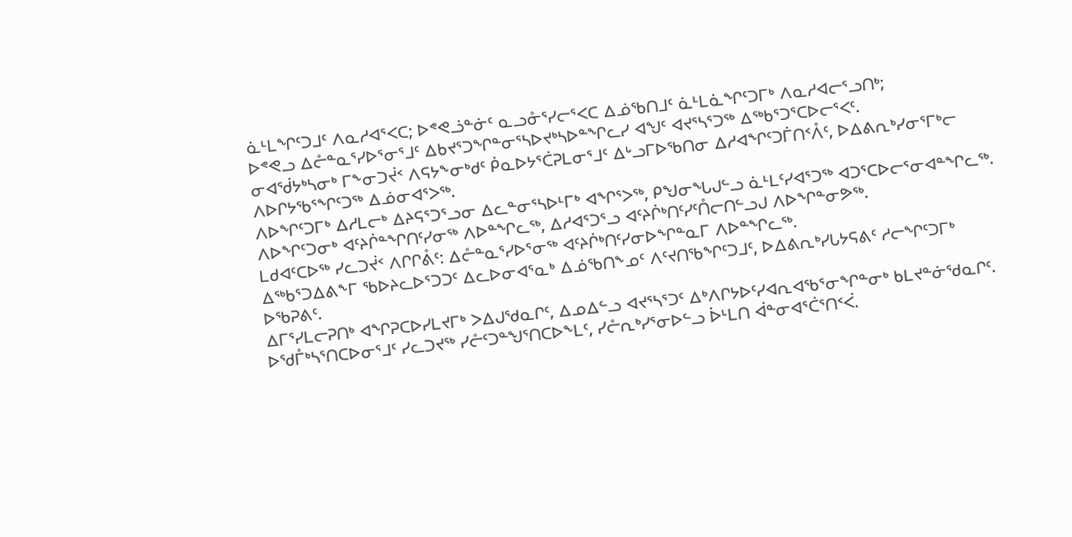ᓈᒻᒪᖏᑦᑐᒧᑦ ᐱᓇᓱᐊᕐᐸᑕ; ᐅᕝᕙᓘᓐᓃᑦ ᓇᓗᓁᕐᓯᓕᕐᐸᑕ ᐃᓅᖃᑎᒧᑦ ᓈᒻᒪᓈᖏᑦᑐᒥᒃ ᐱᓇᓱᐊᓕᕐᓗᑎᒃ;
ᐅᕝᕙᓗ ᐃᓔᓐᓇᕐᓯᐅᕐᓂᕐᒧᑦ ᐃᑲᔪᕐᑐᖏᓐᓂᕐᓴᐅᔪᒃᓴᐅᓐᖏᓚᓯ ᐊᖑᑦ ᐊᔪᕐᓴᕐᑐᖅ ᐃᖅᑲᕐᑐᕐᑕᐅᓕᕐᐸᑦ.
ᓂᐊᖂᔭᒃᓴᓂᒃ ᒥᖕᓂᑐᔫᑉ ᐱᕋᔭᖕᓂᒃᑯᑦ ᑮᓇᐅᔭᕐᑖᕈᒪᓂᕐᒧᑦ ᐃᒡᓗᒥᐅᖃᑎᓂ ᐃᓱᐊᖏᑦᑐᒦᑎᑉᐰᑦ, ᐅᐃᕕᕆᒃᓯᓂᕐᒥᒃᓕ ᐱᐅᒋᔭᖃᕐᖏᑦᑐᖅ ᐃᓅᓂᐊᕐᐳᖅ.
ᐱᐅᖏᑦᑐᒥᒃ ᐃᓱᒪᓕᒃ ᐃᔨᕋᕐᑐᕐᓗᓂ ᐃᓚᓐᓂᕐᓴᐅᒻᒥᒃ ᐊᖏᕐᐳᖅ, ᑭᖑᓂᖓᒍᓪᓗ ᓈᒻᒪᑦᓯᐊᕐᑐᖅ ᐊᑐᕐᑕᐅᓕᕐᓂᐊᓐᖏᓚᖅ.
ᐱᐅᖏᑦᑐᓂᒃ ᐊᑦᔨᒌᓐᖏᑎᑦᓯᓂᖅ ᐱᐅᓐᖏᓚᖅ, ᐃᓱᐊᕐᑐᕐᓗ ᐊᑦᔨᒌᒃᑎᑦᓯᑦᑍᓕᑎᓪᓗᒍ ᐱᐅᖏᓐᓂᕗᖅ.
ᒪᑯᐊᑦᑕᐅᖅ ᓯᓚᑐᔫᑉ ᐱᒋᒋᕔᑦ: ᐃᓔᓐᓇᕐᓯᐅᕐᓂᖅ ᐊᑦᔨᒌᒃᑎᑦᓯᓂᐅᖏᓐᓇᒥ ᐱᐅᓐᖏᓚᖅ.
ᐃᖅᑲᕐᑐᐃᕕᖕᒥ ᖃᐅᔨᓚᐅᕐᑐᑐᑦ ᐃᓚᐅᓂᐊᕐᓇᒃ ᐃᓅᖃᑎᖕᓄᑦ ᐱᑦᔪᑎᖃᖏᑦᑐᒧᑦ, ᐅᐃᕕᕆᒃᓯᒐᔭᕋᕕᑦ ᓱᓕᖏᑦᑐᒥᒃ ᐅᖃᕈᕕᑦ.
ᐃᒥᕐᓯᒪᓕᕈᑎᒃ ᐊᖏᕈᑕᐅᓯᒪᔪᒥᒃ ᐳᐃᒍᖁᓇᒋᑦ, ᐃᓄᐃᓪᓗ ᐊᔪᕐᓴᕐᑐᑦ ᐃᒃᐱᒋᔭᐅᑦᓯᐊᕆᐊᖃᕐᓂᖏᓐᓂᒃ ᑲᒪᔪᓐᓃᖁᓇᒋᑦ.
ᐅᖁᒤᒃᓴᕐᑎᑕᐅᓂᕐᒧᑦ ᓯᓚᑐᔪᖅ ᓯᓔᑦᑐᓐᖑᕐᑎᑕᐅᖕᒪᑦ, ᓯᓔᕆᒃᓯᕐᓂᐅᓪᓗ ᐆᒻᒪᑎ ᐋᓐᓂᐊᕐᑖᕐᑎᑉᐹ.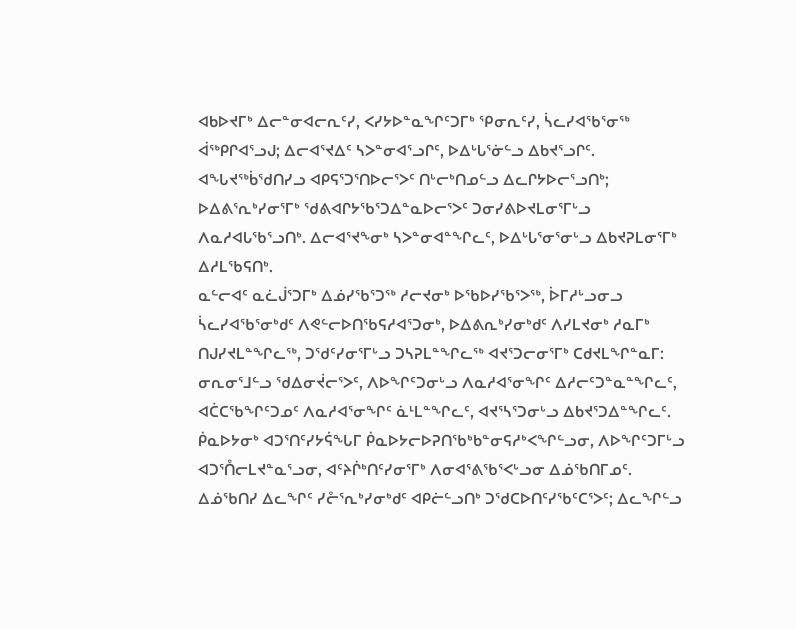ᐊᑲᐅᔪᒥᒃ ᐃᓕᓐᓂᐊᓕᕆᑦᓯ, ᐸᓯᔭᐅᓐᓇᖏᑦᑐᒥᒃ ᕿᓂᕆᑦᓯ, ᓵᓚᓯᐊᖃᕐᓂᖅ ᐋᖅᑭᒋᐊᕐᓗᒍ; ᐃᓕᐊᕐᔪᐃᑦ ᓴᐳᓐᓂᐊᕐᓗᒋᑦ, ᐅᐃᒡᒐᕐᓃᓪᓗ ᐃᑲᔪᕐᓗᒋᑦ.
ᐊᖓᔪᖅᑳᖁᑎᓯᓗ ᐊᑭᕋᕐᑐᕐᑎᐅᓕᕐᐳᑦ ᑎᒡᓕᒃᑎᓄᓪᓗ ᐃᓚᒋᔭᐅᓕᕐᓗᑎᒃ; ᐅᐃᕕᕐᕆᒃᓯᓂᕐᒥᒃ ᖁᕕᐊᒋᔭᖃᕐᑐᐃᓐᓇᐅᓕᕐᐳᑦ ᑐᓂᓯᕕᐅᔪᒪᓂᕐᒥᒡᓗ ᐱᓇᓱᐊᒐᖃᕐᓗᑎᒃ. ᐃᓕᐊᕐᔪᖕᓂᒃ ᓴᐳᓐᓂᐊᓐᖏᓚᑦ, ᐅᐃᒡᒐᕐᓂᕐᓂᒡᓗ ᐃᑲᔪᕈᒪᓂᕐᒥᒃ ᐃᓱᒪᖃᕋᑎᒃ.
ᓇᓪᓕᐊᑦ ᓇᓛᒎᕐᑐᒥᒃ ᐃᓅᓯᖃᕐᑐᖅ ᓱᓕᔪᓂᒃ ᐅᖃᐅᓯᖃᕐᐳᖅ, ᐆᒥᓱᒡᓗᓂᓗ ᓵᓚᓯᐊᖃᕐᓂᒃᑯᑦ ᐱᕙᓪᓕᐅᑎᖃᕋᓱᐊᕐᑐᓂᒃ, ᐅᐃᕕᕆᒃᓯᓂᒃᑯᑦ ᐱᓯᒪᔪᓂᒃ ᓱᓇᒥᒃ ᑎᒍᓯᔪᒪᓐᖏᓚᖅ, ᑐᖁᑦᓯᓂᕐᒥᒡᓗ ᑐᓴᕈᒪᓐᖏᓚᖅ ᐊᔪᕐᑐᓕᓂᕐᒥᒃ ᑕᑯᔪᒪᖏᓐᓇᒥ:
ᓂᕆᓂᕐᒧᓪᓗ ᖁᐃᓂᔫᓕᕐᐳᑦ, ᐱᐅᖏᑦᑐᓂᒡᓗ ᐱᓇᓱᐊᕐᓂᖏᑦ ᐃᓱᓕᑦᑐᓐᓇᓐᖏᓚᑦ, ᐊᑖᑕᖃᖏᑦᑐᓄᑦ ᐱᓇᓱᐊᕐᓂᖏᑦ ᓈᒻᒪᓐᖏᓚᑦ, ᐊᔪᕐᓴᕐᑐᓂᒡᓗ ᐃᑲᔪᕐᑐᐃᓐᖏᓚᑦ.
ᑮᓇᐅᔭᓂᒃ ᐊᑐᕐᑎᑦᓯᔭᕌᖓᒥ ᑮᓇᐅᔭᓕᐅᕈᑎᖃᒃᑲᓐᓂᕋᓱᒃᐸᖏᓪᓗᓂ, ᐱᐅᖏᑦᑐᒥᒡᓗ ᐊᑐᕐᑍᓕᒪᔪᓐᓇᕐᓗᓂ, ᐊᑦᔨᒌᒃᑎᑦᓯᓂᕐᒥᒃ ᐱᓂᐊᕐᕕᖃᕐᐸᒡᓗᓂ ᐃᓅᖃᑎᒥᓄᑦ.
ᐃᓅᖃᑎᓯ ᐃᓚᖏᑦ ᓯᓔᕐᕆᒃᓯᓂᒃᑯᑦ ᐊᑭᓖᓪᓗᑎᒃ ᑐᖁᑕᐅᑎᑦᓯᖃᑦᑕᕐᐳᑦ; ᐃᓚᖏᓪᓗ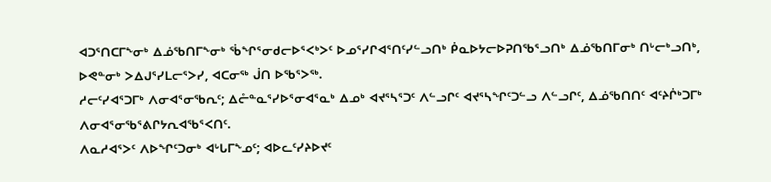ᐊᑐᕐᑎᑕᒥᖕᓂᒃ ᐃᓅᖃᑎᒥᖕᓂᒃ ᖄᖏᕐᓂᑯᓕᐅᕐᐸᒃᐳᑦ ᐅᓄᕐᓯᒋᐊᕐᑎᑦᓯᓪᓗᑎᒃ ᑮᓇᐅᔭᓕᐅᕈᑎᖃᕐᓗᑎᒃ ᐃᓅᖃᑎᒥᓂᒃ ᑎᒡᓕᒃᓗᑎᒃ, ᐅᕙᓐᓂᒃ ᐳᐃᒍᕐᓯᒪᓕᕐᐳᓯ, ᐊᑕᓂᖅ ᒎᑎ ᐅᖃᕐᐳᖅ.
ᓱᓕᑦᓯᐊᕐᑐᒥᒃ ᐱᓂᐊᕐᓂᖃᕆᑦ; ᐃᓔᓐᓇᕐᓯᐅᕐᓂᐊᕐᓇᒃ ᐃᓄᒃ ᐊᔪᕐᓴᕐᑐᑦ ᐱᓪᓗᒋᑦ ᐊᔪᕐᓴᖏᑦᑐᓪᓗ ᐱᓪᓗᒋᑦ, ᐃᓅᖃᑎᑎᑦ ᐊᑦᔨᒌᒃᑐᒥᒃ ᐱᓂᐊᕐᓂᖃᕐᕕᒋᔭᕆᐊᖃᕐᐸᑎᑦ.
ᐱᓇᓱᐊᕐᐳᑦ ᐱᐅᖏᑦᑐᓂᒃ ᐊᒡᒐᒥᖕᓄᑦ; ᐊᐅᓚᑦᓯᔨᐅᔪᑦ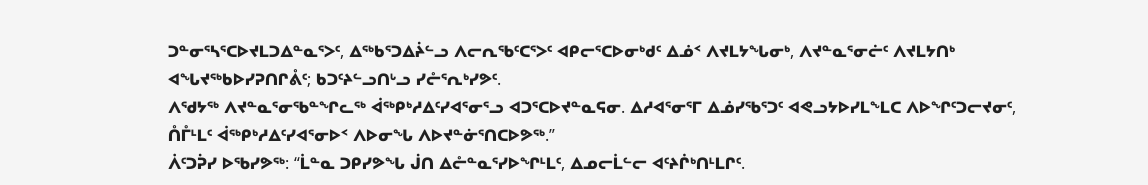ᑐᓐᓂᕐᓴᕐᑕᐅᔪᒪᑐᐃᓐᓇᕐᐳᑦ, ᐃᖅᑲᕐᑐᐃᔩᓪᓗ ᐱᓕᕆᖃᑦᑕᕐᐳᑦ ᐊᑭᓕᕐᑕᐅᓂᒃᑯᑦ ᐃᓅᑉ ᐱᔪᒪᔭᖓᓂᒃ, ᐱᔪᓐᓇᕐᓂᓖᑦ ᐱᔪᒪᔭᑎᒃ ᐊᖓᔪᖅᑲᐅᓯᕈᑎᒋᕔᑦ; ᑲᑐᑦᔨᓪᓗᑎᒡᓗ ᓯᓔᕐᕆᒃᓯᕗᑦ.
ᐱᖁᔭᖅ ᐱᔪᓐᓇᕐᓂᖃᓐᖏᓚᖅ ᐋᖅᑭᒃᓱᐃᑦᓯᐊᕐᓂᕐᓗ ᐊᑐᕐᑕᐅᔪᓐᓇᕋᓂ. ᐃᓱᐊᕐᓂᕐᒥ ᐃᓅᓯᖃᕐᑐᑦ ᐊᕙᓗᔭᐅᓯᒪᖕᒪᑕ ᐱᐅᖏᑦᑐᓕᔪᓂᑦ, ᑍᒤᒻᒪᑦ ᐋᖅᑭᒃᓱᐃᑦᓯᐊᕐᓂᐅᑉ ᐱᐅᓂᖓ ᐱᐅᔪᓐᓃᕐᑎᑕᐅᕗᖅ.”
ᐲᑦᑐᕉᓯ ᐅᖃᓯᕗᖅ: “ᒫᓐᓇ ᑐᑭᓯᕗᖓ ᒎᑎ ᐃᓔᓐᓇᕐᓯᐅᖏᒻᒪᑦ, ᐃᓄᓕᒫᓪᓕ ᐊᑦᔨᒌᒃᑎᒻᒪᒋᑦ.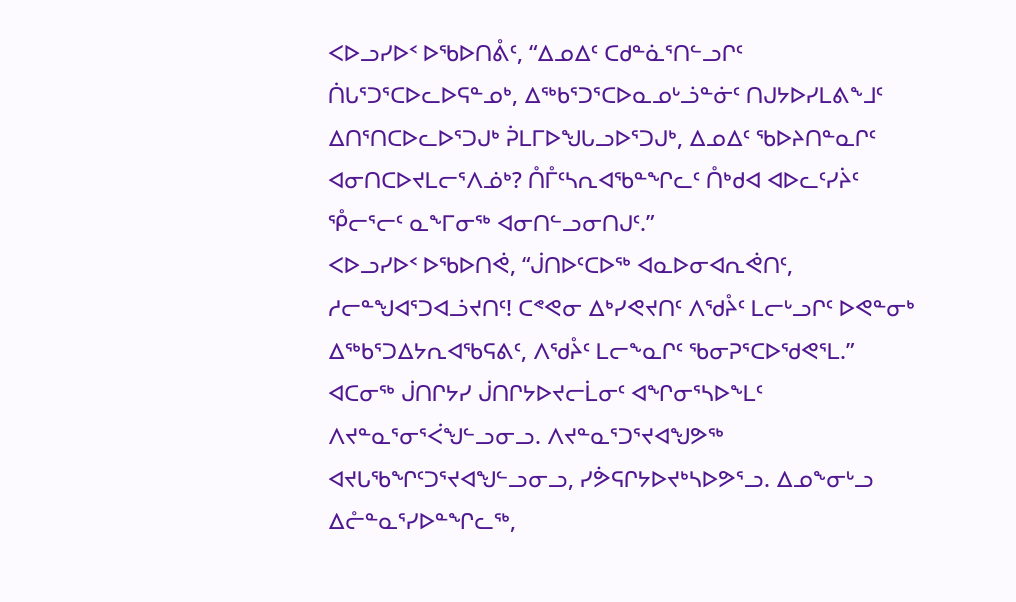ᐸᐅᓗᓯᐅᑉ ᐅᖃᐅᑎᕔᑦ, “ᐃᓄᐃᑦ ᑕᑯᓐᓈᕐᑎᓪᓗᒋᑦ ᑏᒐᕐᑐᕐᑕᐅᓚᐅᕋᓐᓄᒃ, ᐃᖅᑲᕐᑐᕐᑕᐅᓇᓄᒡᓘᓐᓃᑦ ᑎᒍᔭᐅᓯᒪᕕᖕᒧᑦ ᐃᑎᕐᑎᑕᐅᓚᐅᕐᑐᒍᒃ ᕉᒪᒥᐅᖑᒐᓗᐅᕐᑐᒍᒃ, ᐃᓄᐃᑦ ᖃᐅᔨᑎᓐᓇᒋᑦ ᐊᓂᑎᑕᐅᔪᒪᓕᕐᐱᓅᒃ? ᑍᒤᑦᓴᕆᐊᖃᓐᖏᓚᑦ ᑍᒃᑯᐊ ᐊᐅᓚᑦᓯᔩᑦ ᕾᓕᕐᓕᑦ ᓇᖕᒥᓂᖅ ᐊᓂᑎᓪᓗᓂᑎᒍᑦ.”
ᐸᐅᓗᓯᐅᑉ ᐅᖃᐅᑎᕚ, “ᒎᑎᐅᑦᑕᐅᖅ ᐊᓇᐅᓂᐊᕆᕚᑎᑦ, ᓱᓕᓐᖑᐊᕐᑐᐊᓘᔪᑎᑦ! ᑕᕝᕙᓂ ᐃᒃᓯᕙᔪᑎᑦ ᐱᖁᔧᑦ ᒪᓕᒡᓗᒋᑦ ᐅᕙᓐᓂᒃ ᐃᖅᑲᕐᑐᐃᔭᕆᐊᖃᕋᕕᑦ, ᐱᖁᔧᑦ ᒪᓕᖕᓇᒋᑦ ᖃᓂᕈᕐᑕᐅᖁᕙᕐᒪ.”
ᐊᑕᓂᖅ ᒎᑎᒋᔭᓯ ᒎᑎᒋᔭᐅᔪᓕᒫᓂᑦ ᐊᖏᓂᕐᓴᐅᖕᒪᑦ ᐱᔪᓐᓇᕐᓂᕐᐹᖑᓪᓗᓂᓗ. ᐱᔪᓐᓇᕐᑐᕐᔪᐊᖑᕗᖅ ᐊᔪᒐᖃᖏᑦᑐᕐᔪᐊᖑᓪᓗᓂᓗ, ᓯᕘᕋᒋᔭᐅᔪᒃᓴᐅᕗᕐᓗ. ᐃᓄᖕᓂᒡᓗ ᐃᓔᓐᓇᕐᓯᐅᓐᖏᓚᖅ,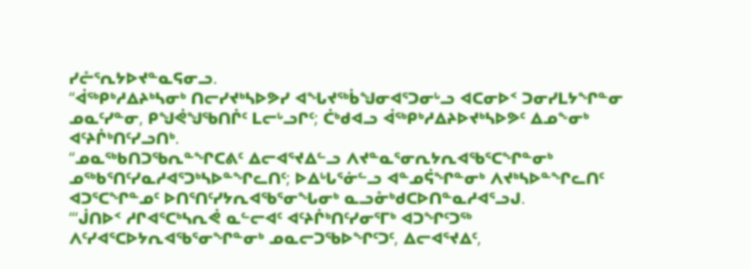ᓯᓔᕐᕆᔭᐅᔪᓐᓇᕋᓂᓗ.
“ᐋᖅᑭᒃᓱᐃᔨᒃᓴᓂᒃ ᑎᓕᓯᔪᒃᓴᐅᕗᓯ ᐊᖓᔪᖅᑳᖑᓂᐊᕐᑐᓂᒡᓗ ᐊᑕᓂᐅᑉ ᑐᓂᓯᒪᔭᖏᓐᓂ ᓄᓇᑦᓯᓐᓂ, ᑭᖑᕚᖑᖃᑎᒌᑦ ᒪᓕᒡᓗᒋᑦ; ᑖᒃᑯᐊᓗ ᐋᖅᑭᒃᓱᐃᔨᐅᔪᒃᓴᐅᕗᑦ ᐃᓄᖕᓂᒃ ᐊᑦᔨᒌᒃᑎᑦᓯᓗᑎᒃ.
“ᓄᓇᖅᑲᑎᑐᖃᕆᓐᖏᑕᕕᑦ ᐃᓕᐊᕐᔪᐃᓪᓗ ᐱᔪᓐᓇᕐᓂᕆᔭᕆᐊᖃᕐᑕᖏᓐᓂᒃ ᓄᖅᑲᕐᑎᑦᓯᓇᓱᐊᕐᑐᒃᓴᐅᓐᖏᓚᑎᑦ; ᐅᐃᒡᒐᕐᓃᓪᓗ ᐊᓐᓄᕌᖏᓐᓂᒃ ᐱᔪᒃᓴᐅᓐᖏᓚᑎᑦ ᐊᑐᕐᑕᖏᓐᓄᑦ ᐅᑎᕐᑎᑦᓯᔭᕆᐊᖃᕐᓂᖓᓂᒃ ᓇᓗᓁᒃᑯᑕᐅᑎᓐᓇᓱᐊᕐᓗᒍ.
“‘ᒎᑎᐅᑉ ᓱᒋᐊᕐᑕᒃᓴᕆᕚ ᓇᓪᓕᐊᑦ ᐊᑦᔨᒌᒃᑎᑦᓯᓂᕐᒥᒃ ᐊᑐᖏᑦᑐᖅ ᐱᑦᓯᐊᕐᑕᐅᔭᕆᐊᖃᕐᓂᖏᓐᓂᒃ ᓄᓇᓕᑐᖃᐅᖏᑦᑐᑦ, ᐃᓕᐊᕐᔪᐃᑦ,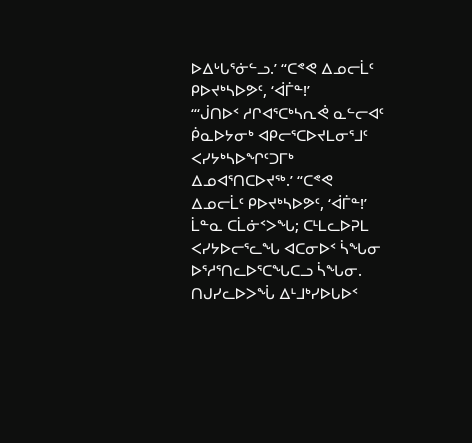ᐅᐃᒡᒐᕐᓃᓪᓗ.’ “ᑕᕝᕙ ᐃᓄᓕᒫᑦ ᑭᐅᔪᒃᓴᐅᕗᑦ, ‘ᐋᒦᓐ!’
“‘ᒎᑎᐅᑉ ᓱᒋᐊᕐᑕᒃᓴᕆᕚ ᓇᓪᓕᐊᑦ ᑮᓇᐅᔭᓂᒃ ᐊᑭᓕᕐᑕᐅᔪᒪᓂᕐᒧᑦ ᐸᓯᔭᒃᓴᐅᖏᑦᑐᒥᒃ ᐃᓄᐊᕐᑎᑕᐅᔪᖅ.’ “ᑕᕝᕙ ᐃᓄᓕᒫᑦ ᑭᐅᔪᒃᓴᐅᕗᑦ, ‘ᐋᒦᓐ!’
ᒫᓐᓇ ᑕᒫᓃᑉᐳᖓ; ᑕᒻᒪᓚᐅᕈᒪ ᐸᓯᔭᐅᓕᕐᓚᖓ ᐊᑕᓂᐅᑉ ᓵᖓᓂ ᐅᕐᓱᕐᑎᓚᐅᕐᑕᖓᑕᓗ ᓵᖓᓂ. ᑎᒍᓯᓚᐅᐳᖔ ᐃᒻᒧᒃᓯᐅᒐᐅᑉ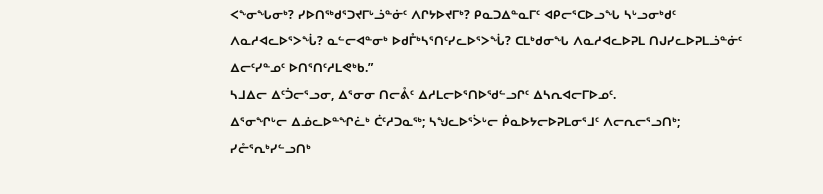ᐸᖕᓂᖓᓂᒃ? ᓯᐅᑎᖅᑯᕐᑐᔪᒥᒡᓘᓐᓃᑦ ᐱᒋᔭᐅᔪᒥᒃ? ᑭᓇᑐᐃᓐᓇᒥᑦ ᐊᑭᓕᕐᑕᐅᓗᖓ ᓴᒡᓗᓂᒃᑯᑦ ᐱᓇᓱᐊᓚᐅᕐᐳᖔ? ᓇᓪᓕᐊᓐᓂᒃ ᐅᑯᒤᒃᓴᕐᑎᑦᓯᓚᐅᕐᐳᖔ? ᑕᒪᒃᑯᓂᖓ ᐱᓇᓱᐊᓚᐅᕈᒪ ᑎᒍᓯᓚᐅᕈᒪᓘᓐᓃᑦ ᐃᓕᑦᓯᓐᓄᑦ ᐅᑎᕐᑎᑦᓱᒪᕙᒃᑲ.”
ᓴᒧᐃᓕ ᐃᑦᑑᓕᕐᓗᓂ, ᐃᕐᓂᓂ ᑎᓕᕔᑦ ᐃᓱᒪᓕᐅᕐᑎᐅᖁᓪᓗᒋᑦ ᐃᓴᕆᐊᓕᒥᐅᓄᑦ.
ᐃᕐᓂᖏᒡᓕ ᐃᓅᓚᐅᓐᖏᓛᒃ ᑖᑦᓱᑐᓇᖅ; ᓴᖑᓚᐅᕐᐴᒡᓕ ᑮᓇᐅᔭᓕᐅᕈᒪᓂᕐᒧᑦ ᐱᓕᕆᓕᕐᓗᑎᒃ; ᓯᓔᕐᕆᒃᓯᓪᓗᑎᒃ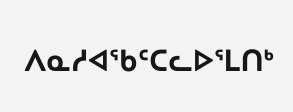ᐱᓇᓱᐊᖃᑦᑕᓚᐅᕐᒪᑎᒃ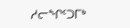ᓱᓕᖏᑦᑐᒥᒃ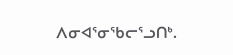ᐱᓂᐊᕐᓂᖃᓕᕐᓗᑎᒃ.